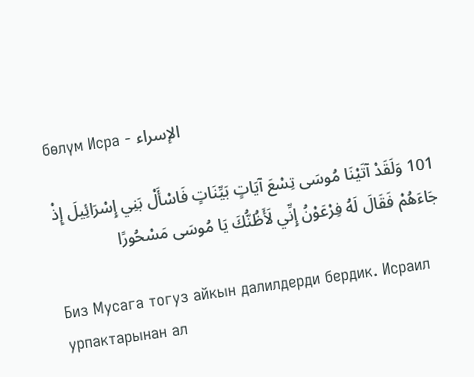бөлүм Исра - الإسراء

101 وَلَقَدْ آتَيْنَا مُوسَى تِسْعَ آيَاتٍ بَيِّنَاتٍ فَاسْأَلْ بَنِي إِسْرَائِيلَ إِذْ جَاءَهُمْ فَقَالَ لَهُ فِرْعَوْنُ إِنِّي لَأَظُنُّكَ يَا مُوسَى مَسْحُورًا

Биз Мусага тогуз айкын далилдерди бердик. Исраил урпактарынан ал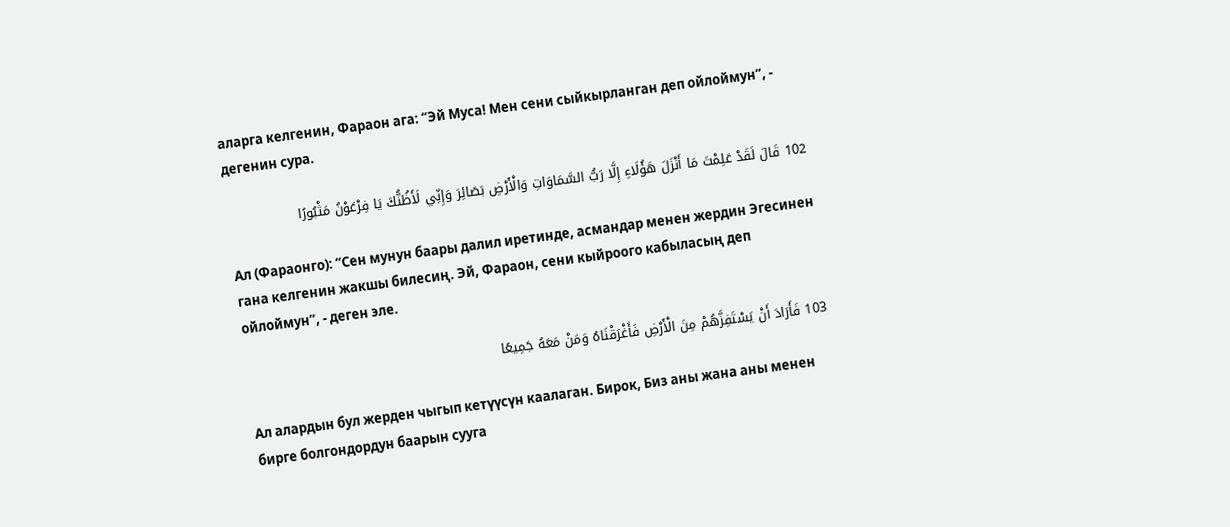аларга келгенин, Фараон ага: “Эй Муса! Мен сени сыйкырланган деп ойлоймун”, - дегенин сура.

102 قَالَ لَقَدْ عَلِمْتَ مَا أَنْزَلَ هَؤُلَاءِ إِلَّا رَبُّ السَّمَاوَاتِ وَالْأَرْضِ بَصَائِرَ وَإِنِّي لَأَظُنُّكَ يَا فِرْعَوْنُ مَثْبُورًا

Ал (Фараонго): “Сен мунун баары далил иретинде, асмандар менен жердин Эгесинен гана келгенин жакшы билесиң. Эй, Фараон, сени кыйроого кабыласың деп ойлоймун”, - деген эле.

103 فَأَرَادَ أَنْ يَسْتَفِزَّهُمْ مِنَ الْأَرْضِ فَأَغْرَقْنَاهُ وَمَنْ مَعَهُ جَمِيعًا

Ал алардын бул жерден чыгып кетүүсүн каалаган. Бирок, Биз аны жана аны менен бирге болгондордун баарын сууга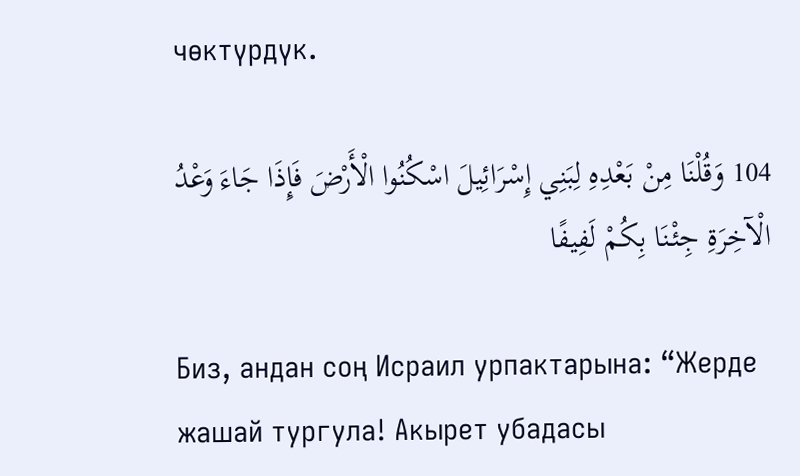чөктүрдүк.

104 وَقُلْنَا مِنْ بَعْدِهِ لِبَنِي إِسْرَائِيلَ اسْكُنُوا الْأَرْضَ فَإِذَا جَاءَ وَعْدُ الْآخِرَةِ جِئْنَا بِكُمْ لَفِيفًا

Биз, андан соң Исраил урпактарына: “Жерде жашай тургула! Акырет убадасы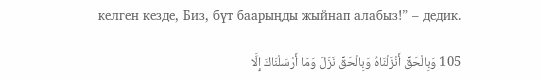келген кезде, Биз, бүт баарыңды жыйнап алабыз!” – дедик.

105 وَبِالْحَقِّ أَنْزَلْنَاهُ وَبِالْحَقِّ نَزَلَ وَمَا أَرْسَلْنَاكَ إِلَّا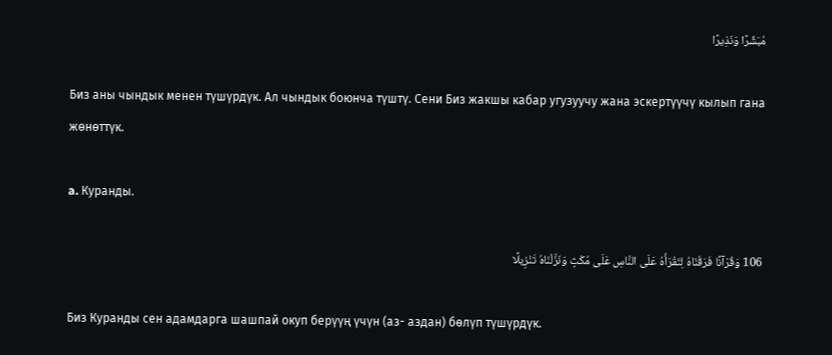مُبَشِّرًا وَنَذِيرًا

Биз аны чындык менен түшүрдүк. Ал чындык боюнча түштү. Сени Биз жакшы кабар угузуучу жана эскертүүчү кылып гана жөнөттүк.

a. Куранды.

106 وَقُرْآنًا فَرَقْنَاهُ لِتَقْرَأَهُ عَلَى النَّاسِ عَلَى مُكْثٍ وَنَزَّلْنَاهُ تَنْزِيلًا

Биз Куранды сен адамдарга шашпай окуп берүүң үчүн (аз- аздан) бөлүп түшүрдүк.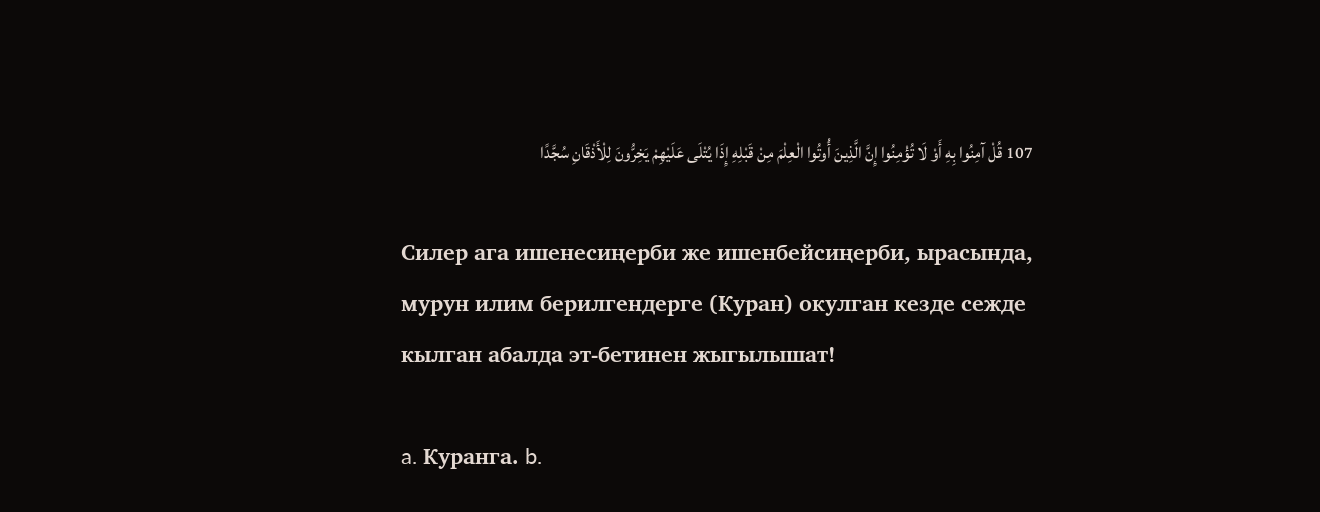107 قُلْ آمِنُوا بِهِ أَوْ لَا تُؤْمِنُوا إِنَّ الَّذِينَ أُوتُوا الْعِلْمَ مِنْ قَبْلِهِ إِذَا يُتْلَى عَلَيْهِمْ يَخِرُّونَ لِلْأَذْقَانِ سُجَّدًا

Силер ага ишенесиңерби же ишенбейсиңерби, ырасында, мурун илим берилгендерге (Куран) окулган кезде сежде кылган абалда эт-бетинен жыгылышат!

a. Куранга. b.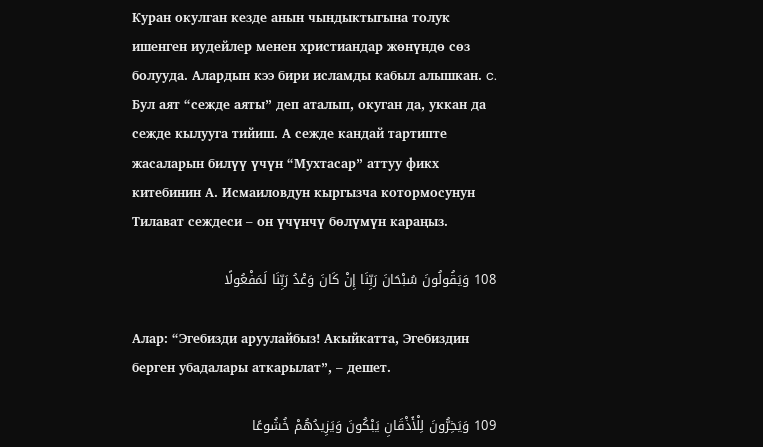Куран окулган кезде анын чындыктыгына толук ишенген иудейлер менен христиандар жөнүндө сөз болууда. Алардын кээ бири исламды кабыл алышкан. c. Бул аят “сежде аяты” деп аталып, окуган да, уккан да сежде кылууга тийиш. А сежде кандай тартипте жасаларын билүү үчүн “Мухтасар” аттуу фикх китебинин А. Исмаиловдун кыргызча котормосунун Тилават сеждеси – он үчүнчү бөлүмүн караңыз.

108 وَيَقُولُونَ سُبْحَانَ رَبِّنَا إِنْ كَانَ وَعْدُ رَبِّنَا لَمَفْعُولًا

Алар: “Эгебизди аруулайбыз! Акыйкатта, Эгебиздин берген убадалары аткарылат”, – дешет.

109 وَيَخِرُّونَ لِلْأَذْقَانِ يَبْكُونَ وَيَزِيدُهُمْ خُشُوعًا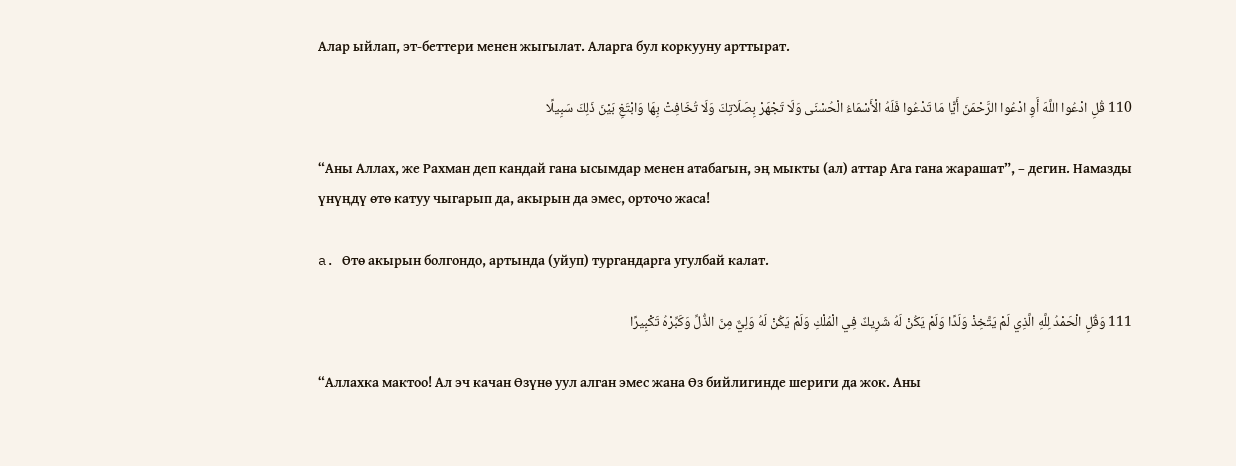Алар ыйлап, эт-беттери менен жыгылат. Аларга бул коркууну арттырат.

110 قُلِ ادْعُوا اللَّهَ أَوِ ادْعُوا الرَّحْمَنَ أَيًّا مَا تَدْعُوا فَلَهُ الْأَسْمَاءُ الْحُسْنَى وَلَا تَجْهَرْ بِصَلَاتِكَ وَلَا تُخَافِتْ بِهَا وَابْتَغِ بَيْنَ ذَلِكَ سَبِيلًا

“Аны Аллах, же Рахман деп кандай гана ысымдар менен атабагын, эң мыкты (ал) аттар Ага гана жарашат”, – дегин. Намазды үнүңдү өтө катуу чыгарып да, акырын да эмес, орточо жаса!

a. Өтө акырын болгондо, артында (уйуп) тургандарга угулбай калат.

111 وَقُلِ الْحَمْدُ لِلَّهِ الَّذِي لَمْ يَتَّخِذْ وَلَدًا وَلَمْ يَكُنْ لَهُ شَرِيكٌ فِي الْمُلْكِ وَلَمْ يَكُنْ لَهُ وَلِيٌّ مِنَ الذُّلِّ وَكَبِّرْهُ تَكْبِيرًا

“Аллахка мактоо! Ал эч качан Өзүнө уул алган эмес жана Өз бийлигинде шериги да жок. Аны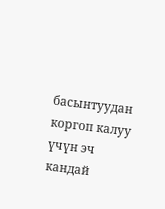басынтуудан коргоп калуу үчүн эч кандай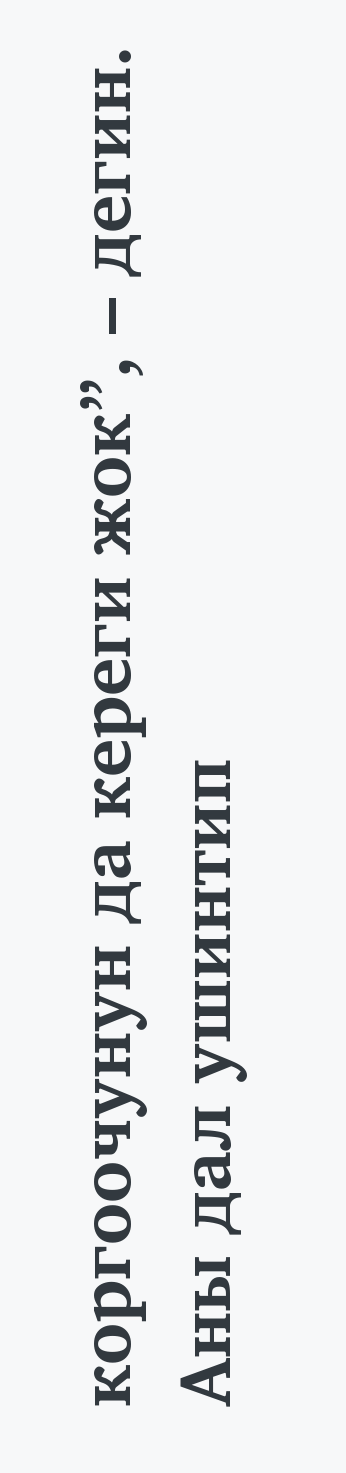коргоочунун да кереги жок”, – дегин. Аны дал ушинтип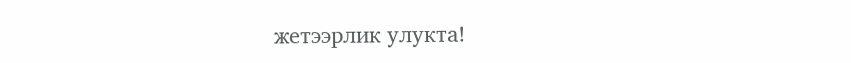жетээрлик улукта!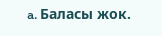a. Баласы жок.